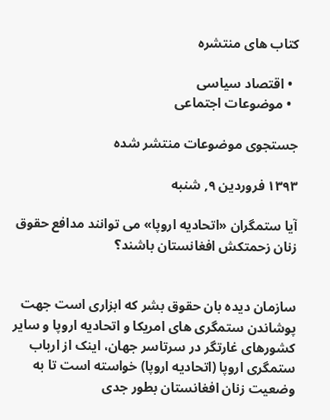کتاب های منتشره

  • اقتصاد سیاسی
  • موضوعات اجتماعی

جستجوی موضوعات منتشر شده

۱۳۹۳ فروردین ۹, شنبه

آیا ستمگران «اتحادیه اروپا» می توانند مدافع حقوق زنان زحمتکش افغانستان باشند؟


سازمان دیده بان حقوق بشر که ابزاری است جهت پوشاندن ستمگری های امریکا و اتحادیه اروپا و سایر کشورهای غارتگر در سرتاسر جهان، اینک از ارباب ستمگری اروپا (اتحادیه اروپا) خواسته است تا به وضعیت زنان افغانستان بطور جدی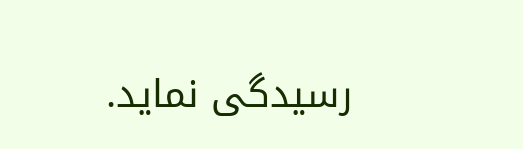رسیدگی نماید.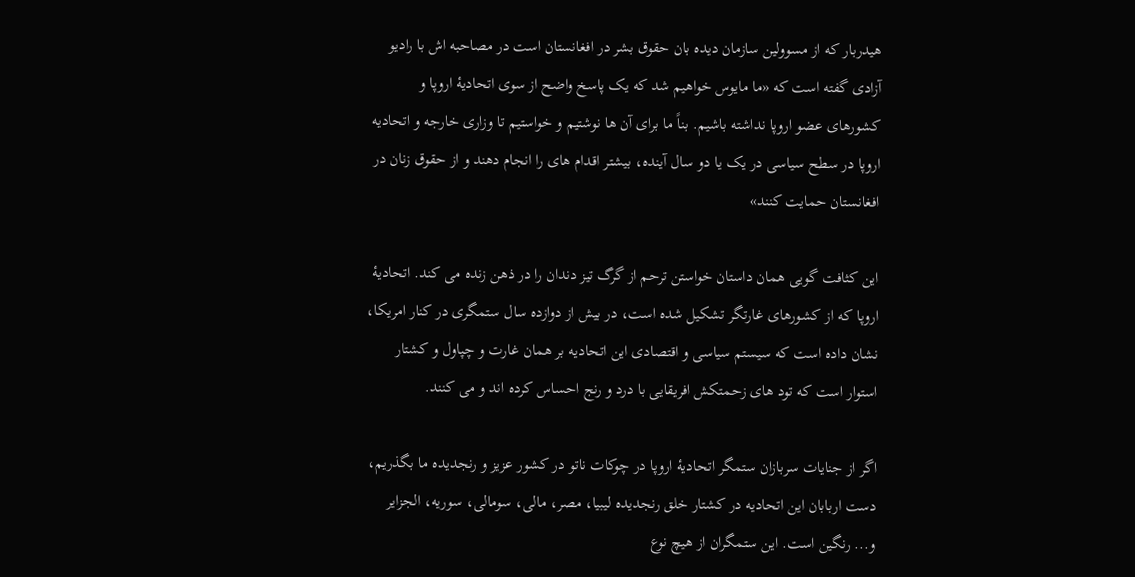هیدربار که از مسوولین سازمان دیده بان حقوق بشر در افغانستان است در مصاحبه اش با رادیو آزادی گفته است که «ما مایوس خواهیم شد که یک پاسخ واضح از سوی اتحادیۀ اروپا و کشورهای عضو اروپا نداشته باشیم. بناً ما برای آن ها نوشتیم و خواستیم تا وزاری خارجه و اتحادیه اروپا در سطح سیاسی در یک یا دو سال آینده، بیشتر اقدام های را انجام دهند و از حقوق زنان در افغانستان حمایت کنند»

این کثافت گویی همان داستان خواستن ترحم از گرگ تیز دندان را در ذهن زنده می کند. اتحادیۀ اروپا که از کشورهای غارتگر تشکیل شده است، در بیش از دوازده سال ستمگری در کنار امریکا، نشان داده است که سیستم سیاسی و اقتصادی این اتحادیه بر همان غارت و چپاول و کشتار استوار است که تود های زحمتکش افریقایی با درد و رنج احساس کرده اند و می کنند.

اگر از جنایات سربازان ستمگر اتحادیۀ اروپا در چوکات ناتو در کشور عزیز و رنجدیده ما بگذریم، دست اربابان این اتحادیه در کشتار خلق رنجدیده لیبیا، مصر، مالی، سومالی، سوریه، الجزایر و... رنگین است. این ستمگران از هیچ نوع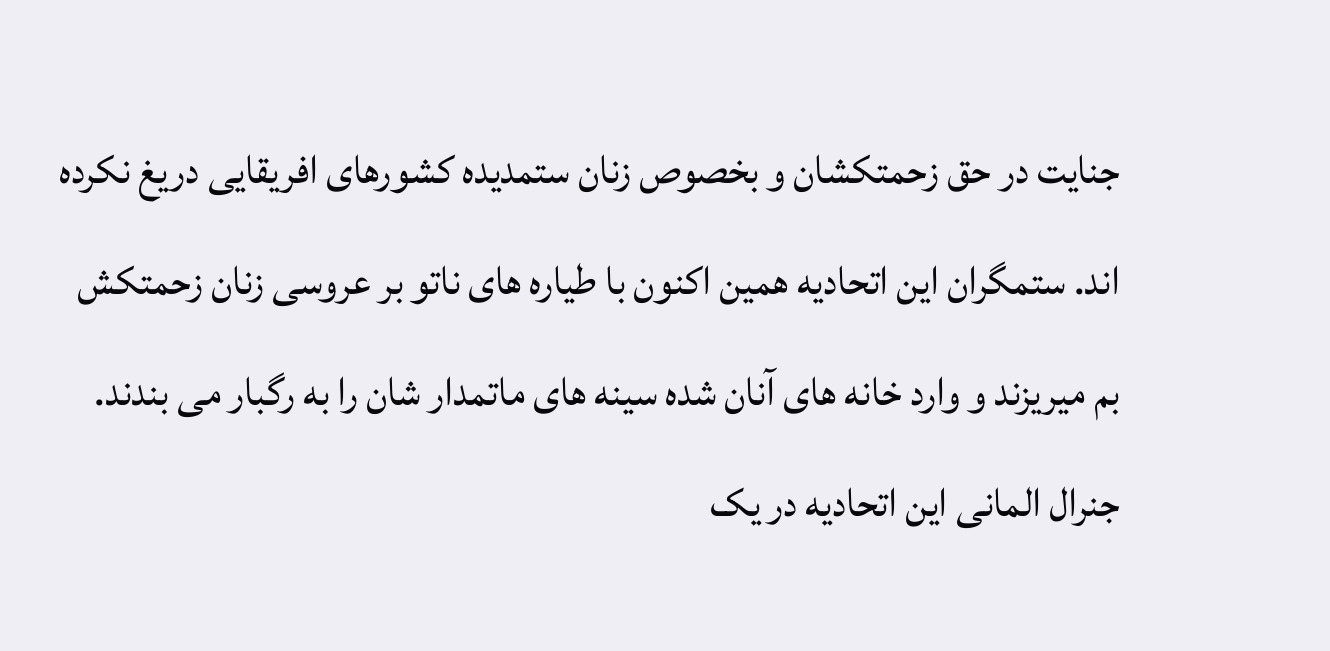جنایت در حق زحمتکشان و بخصوص زنان ستمدیده کشورهای افریقایی دریغ نکرده اند. ستمگران این اتحادیه همین اکنون با طیاره های ناتو بر عروسی زنان زحمتکش بم میریزند و وارد خانه های آنان شده سینه های ماتمدار شان را به رگبار می بندند. جنرال المانی این اتحادیه در یک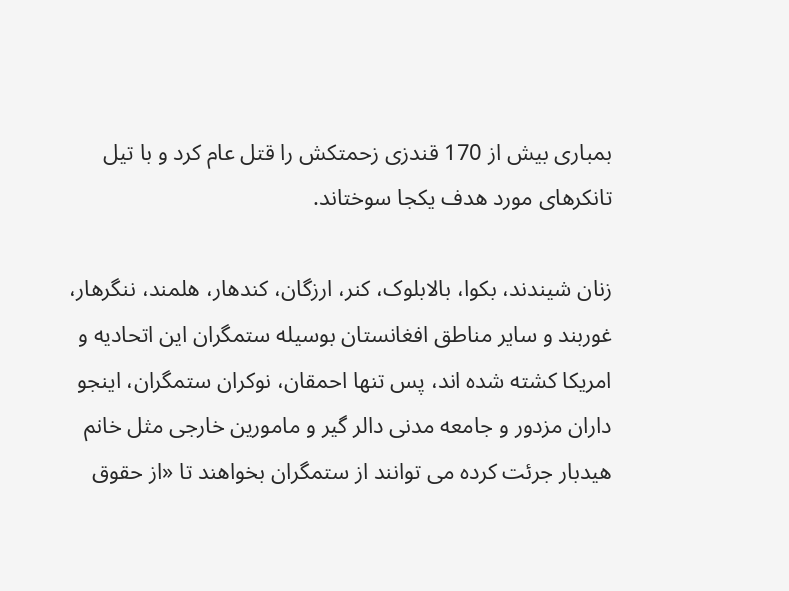بمباری بیش از 170 قندزی زحمتکش را قتل عام کرد و با تیل تانکرهای مورد هدف یکجا سوختاند.

زنان شیندند، بکوا، بالابلوک، کنر، ارزگان، کندهار، هلمند، ننگرهار، غوربند و سایر مناطق افغانستان بوسیله ستمگران این اتحادیه و امریکا کشته شده اند، پس تنها احمقان، نوکران ستمگران، اینجو داران مزدور و جامعه مدنی دالر گیر و مامورین خارجی مثل خانم هیدبار جرئت کرده می توانند از ستمگران بخواهند تا «از حقوق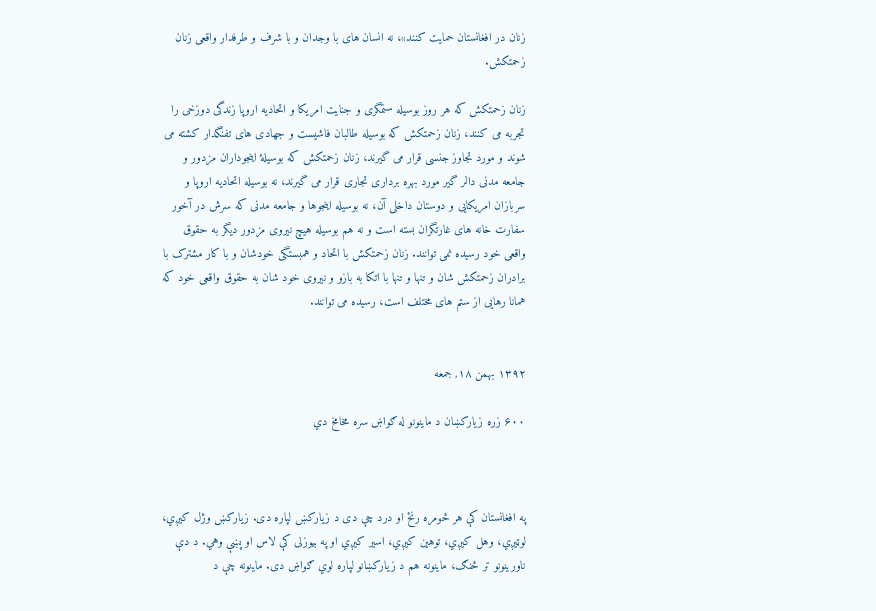زنان در افغانستان حمایت کنند»، نه انسان های با وجدان و با شرف و طرفدار واقعی زنان زحمتکش.

زنان زحمتکش که هر روز بوسیله ستمگری و جنایت امریکا و اتحادیه اروپا زندگی دوزخی را تجربه می کنند، زنان زحمتکش که بوسیله طالبان فاشیست و جهادی های تفنگدار کشته می شوند و مورد تجاوز جنسی قرار می گیرند، زنان زحمتکش که بوسیلۀ اینجوداران مزدور و جامعه مدنی دالر گیر مورد بهره برداری تجاری قرار می گیرند، نه بوسیله اتحادیه اروپا و سربازان امریکایی و دوستان داخلی آن، نه بوسیله اینجوها و جامعه مدنی که سرش در آخور سفارت خانه های غارتگران بسته است و نه هم بوسیله هیچ نیروی مزدور دیگر به حقوق واقعی خود رسیده نمی توانند. زنان زحمتکش با اتحاد و همبستگی خودشان و با کار مشترک با برادران زحمتکش شان و تنها و تنها با اتکا به بازو و نیروی خود شان به حقوق واقعی خود که همانا رهایی از ستم های مختلف است، رسیده می توانند.


۱۳۹۲ بهمن ۱۸, جمعه

۶۰۰ زره زیارکښان د ماینونو له ګواښ سره مخامخ دي



په افغانستان کې هر څومره رنځ او درد چې دی د زیارکښ لپاره دی. زیارکښ وژل کیږي، لوټیږي، وهل کیږي، توهین کیږي، اسیر کیږي او په بیوزلی کې لاس او پښې وهي. د دې ناورینونو تر څنګ، ماینونه هم د زیارکښانو لپاره لوي ګواښ دی. ماینونه چې د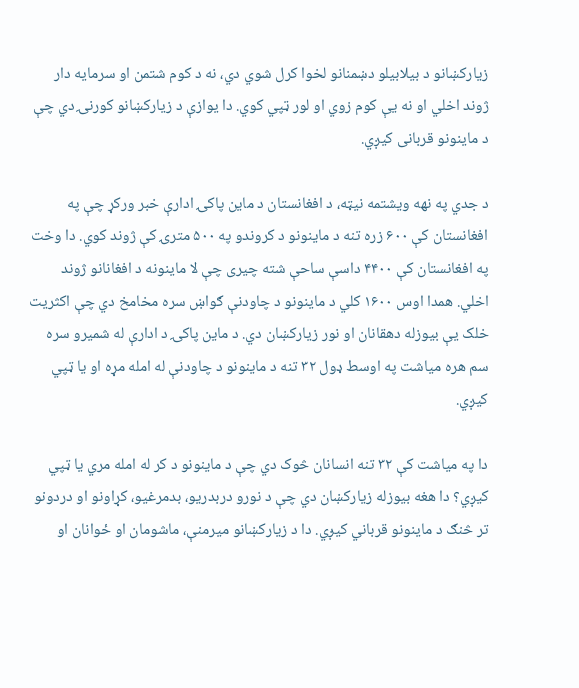زیارکښانو د بیلابیلو دښمنانو لخوا کرل شوي دي، نه د کوم شتمن او سرمایه دار ژوند اخلي او نه یې کوم زوي او لور ټپي کوي. دا یوازې د زیارکښانو کورنۍ دي چې د ماینونو قربانی کیږي.

د جدي په نهه ویشتمه نیټه، د افغانستان د ماین پاکۍ ادارې خبر ورکړ چې په افغانستان کې ۶۰۰ زره تنه د ماینونو د کروندو په ۵۰۰ مترۍ کې ژوند کوي. دا وخت په افغانستان کې ۴۴۰۰ داسې ساحې شته چیری چې لا ماینونه د افغانانو ژوند اخلي. همدا اوس ۱۶۰۰ کلي د ماینونو د چاودنې ګواښ سره مخامخ دي چې اکثریت خلک یې بیوزله دهقانان او نور زیارکښان دي. د ماین پاکۍ د ادارې له شمیرو سره سم هره میاشت په اوسط ډول ۳۲ تنه د ماینونو د چاودنې له امله مړه او یا ټپي کیږي.

دا په میاشت کې ۳۲ تنه انسانان څوک دي چې د ماینونو د کر له امله مري یا ټپي کیږي؟ دا هغه بیوزله زیارکښان دي چې د نورو دربدریو، بدمرغیو، کړاونو او دردونو تر څنګ د ماینونو قرباني کیږي. دا د زیارکښانو میرمنې، ماشومان او ځوانان او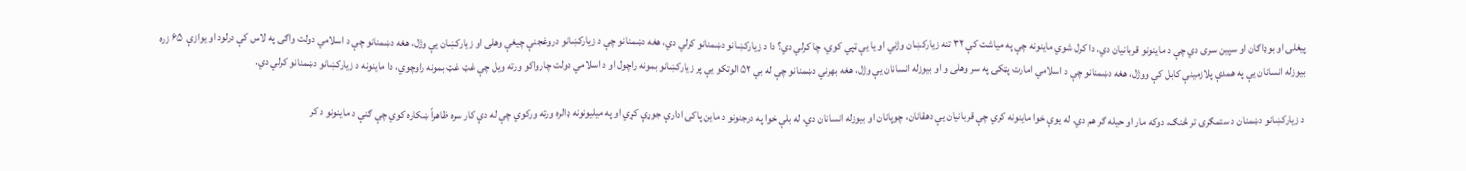پیغلۍ او بوډاګان او سپین سری دي چې د ماینونو قربانیان دي. دا کرل شوي ماینونه چې په میاشت کې ۳۲ تنه زیارکښان وژني او یا یې ټپي کوي، چا کرلي دي؟ دا د زیارکښانو دښمنانو کرلي دي، هغه دښمنانو چې د زیارکښانو دروغجنې چیغې وهلی او زیارکښان یې وژل، هغه دښمنانو چې د اسلامي دولت واګی په لاس کې درلود او یوازې  ۶۵ زره بیوزله انسانان یې په همدې پلازمینې کابل کې ووژل، هغه دښمنانو چې د اسلامي امارت پټکۍ په سر وهلی و او بیوزله انسانان یې وژل، هغه بهرني دښمنانو چې له بي ۵۲ الوتکو یې پر زیارکښانو بمونه راچول او د اسلامي دولت چارواکو ورته ویل چې غټ غټ بمونه راوچوي، دا ماینونه د زیارکښانو دښمنانو کرلي دي.

د زیارکښانو دښمنان د ستمګرۍ تر څنګ، دوکه مار او حیله ګر هم دي. له یوې خوا ماینونه کري چې قربانیان یې دهقانان، چوپانان او بیوزله انسانان دي، له بلې خوا په درجنونو د ماین پاکۍ ادارې جوړې کړي او په میلیونونه ډالره ورته ورکوي چې له دې کار سره ظاهراً ښکاره کوي چې ګنې د ماینونو د کر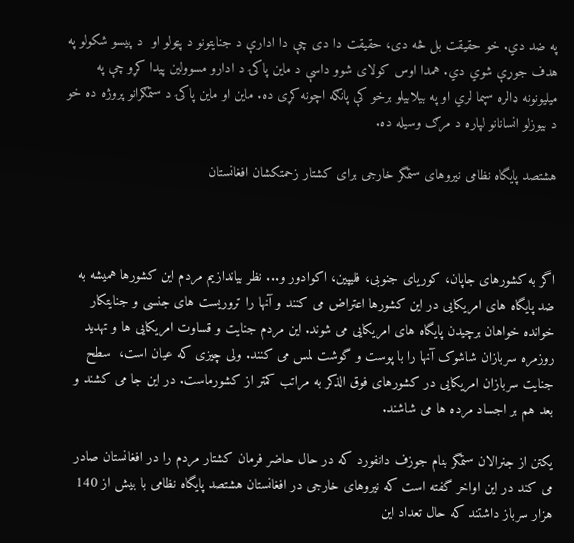په ضد دي. خو حقیقت بل څه دی، حقیقت دا دی چې دا ادارې د جنایتونو د پټولو او  د پیسو شکولو په هدف جوړې شوي دي. همدا اوس کولای شوو داسې د ماین پاکۍ د ادارو مسوولین پیدا کړو چې په میلیونونه ډالره سپما لري او په بیلابیلو برخو کې پانګه اچونه کړی ده. ماین او ماین پاکۍ د ستمګرانو پروژه ده خو د بیوزلو انسانانو لپاره د مرګ وسیله ده.

هشتصد پایگاه نظامی نیروهای ستمگر خارجی برای کشتار زحمتکشان افغانستان



اگر به کشورهای جاپان، کوریای جنوبی، فلیپین، اکوادور و... نظر بیاندازیم مردم این کشورها همیشه به ضد پایگاه های امریکایی در این کشورها اعتراض می کنند و آنها را تروریست های جنسی و جنایتکار خوانده خواهان برچیدن پایگاه های امریکایی می شوند. این مردم جنایت و قساوت امریکایی ها و تهدید روزمره سربازان شاشوک آنها را با پوست و گوشت لمس می کنند. ولی چیزی که عیان است،  سطح جنایت سربازان امریکایی در کشورهای فوق الذکر به مراتب کمتر از کشورماست. در این جا می کشند و بعد هم بر اجساد مرده ها می شاشند.

یکتن از جنرالان ستمگر بنام جوزف دانفورد که در حال حاضر فرمان کشتار مردم را در افغانستان صادر می کند در این اواخر گفته است که نیروهای خارجی در افغانستان هشتصد پایگاه نظامی با بیش از 140 هزار سرباز داشتند که حال تعداد این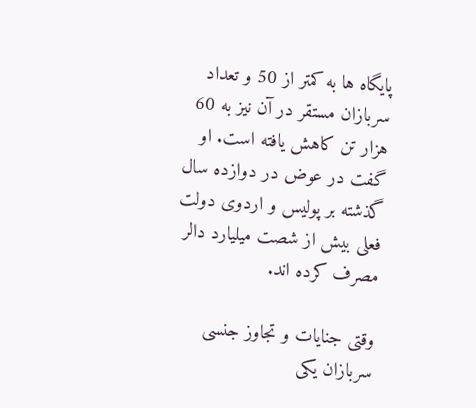پایگاه ها به کمتر از 50 و تعداد سربازان مستقر در آن نیز به 60 هزار تن کاهش یافته است. او گفت در عوض در دوازده سال گذشته بر پولیس و اردوی دولت فعلی بیش از شصت میلیارد دالر مصرف کرده اند.

وقتی جنایات و تجاوز جنسی سربازان یکی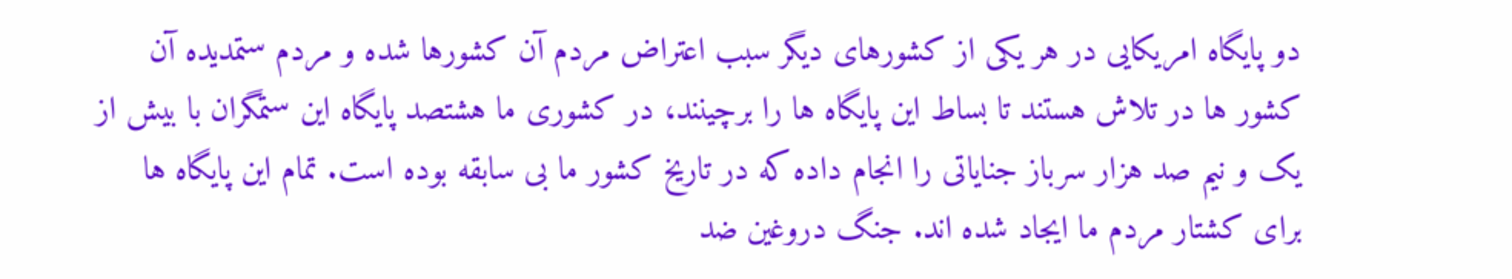دو پایگاه امریکایی در هر یکی از کشورهای دیگر سبب اعتراض مردم آن کشورها شده و مردم ستمدیده آن کشور ها در تلاش هستند تا بساط این پایگاه ها را برچینند، در کشوری ما هشتصد پایگاه این ستمگران با بیش از یک و نیم صد هزار سرباز جنایاتی را انجام داده که در تاریخ کشور ما بی سابقه بوده است. تمام این پایگاه ها برای کشتار مردم ما ایجاد شده اند. جنگ دروغین ضد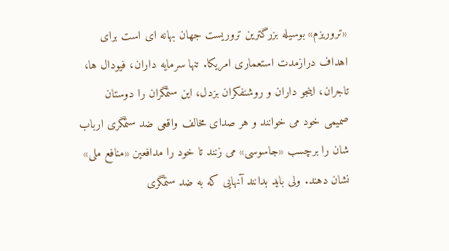«تروریزم» بوسیله بزرگترین تروریست جهان بهانه ای است برای اهداف درازمدت استعماری امریکا. تنها سرمایه داران، فیودال ها، تاجران، اینجو داران و روشنفکران بزدل، این ستمگران را دوستان صمیمی خود می خوانند و هر صدای مخالف واقعی ضد ستمگری ارباب شان را برچسب «جاسوسی» می زنند تا خود را مدافعین «منافع ملی» نشان دهند. ولی باید بدانند آنهایی که به ضد ستمگری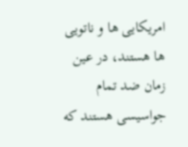امریکایی ها و ناتویی ها هستند، در عین زمان ضد تمام جواسیسی هستند که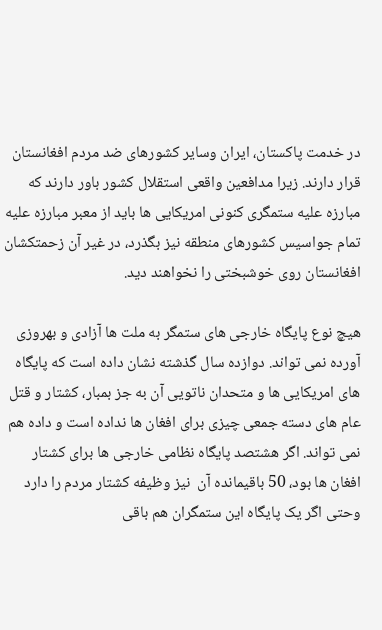در خدمت پاکستان، ایران وسایر کشورهای ضد مردم افغانستان قرار دارند. زیرا مدافعین واقعی استقلال کشور باور دارند که مبارزه علیه ستمگری کنونی امریکایی ها باید از معبر مبارزه علیه تمام جواسیس کشورهای منطقه نیز بگذرد، در غیر آن زحمتکشان افغانستان روی خوشبختی را نخواهند دید.

هیچ نوع پایگاه خارجی های ستمگر به ملت ها آزادی و بهروزی آورده نمی تواند. دوازده سال گذشته نشان داده است که پایگاه های امریکایی ها و متحدان ناتویی آن به جز بمبار، کشتار و قتل عام های دسته جمعی چیزی برای افغان ها نداده است و داده هم نمی تواند. اگر هشتصد پایگاه نظامی خارجی ها برای کشتار افغان ها بود، 50 باقیمانده آن  نیز وظیفه کشتار مردم را دارد وحتی اگر یک پایگاه این ستمگران هم باقی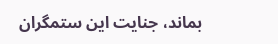بماند، جنایت این ستمگران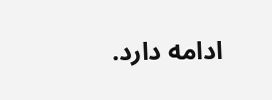ادامه دارد.